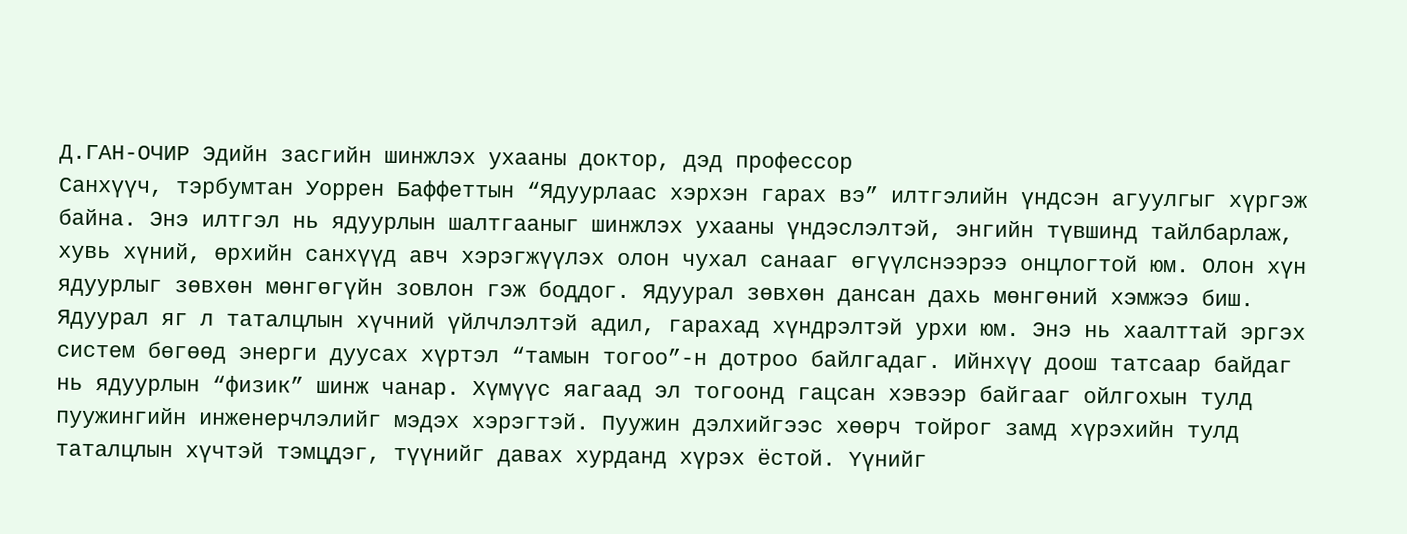Д.ГАН-ОЧИР Эдийн засгийн шинжлэх ухааны доктор, дэд профессор
Санхүүч, тэрбумтан Уоррен Баффеттын “Ядуурлаас хэрхэн гарах вэ” илтгэлийн үндсэн агуулгыг хүргэж байна. Энэ илтгэл нь ядуурлын шалтгааныг шинжлэх ухааны үндэслэлтэй, энгийн түвшинд тайлбарлаж, хувь хүний, өрхийн санхүүд авч хэрэгжүүлэх олон чухал санааг өгүүлснээрээ онцлогтой юм. Олон хүн ядуурлыг зөвхөн мөнгөгүйн зовлон гэж боддог. Ядуурал зөвхөн дансан дахь мөнгөний хэмжээ биш. Ядуурал яг л таталцлын хүчний үйлчлэлтэй адил, гарахад хүндрэлтэй урхи юм. Энэ нь хаалттай эргэх систем бөгөөд энерги дуусах хүртэл “тамын тогоо”-н дотроо байлгадаг. Ийнхүү доош татсаар байдаг нь ядуурлын “физик” шинж чанар. Хүмүүс яагаад эл тогоонд гацсан хэвээр байгааг ойлгохын тулд пуужингийн инженерчлэлийг мэдэх хэрэгтэй. Пуужин дэлхийгээс хөөрч тойрог замд хүрэхийн тулд таталцлын хүчтэй тэмцдэг, түүнийг давах хурданд хүрэх ёстой. Үүнийг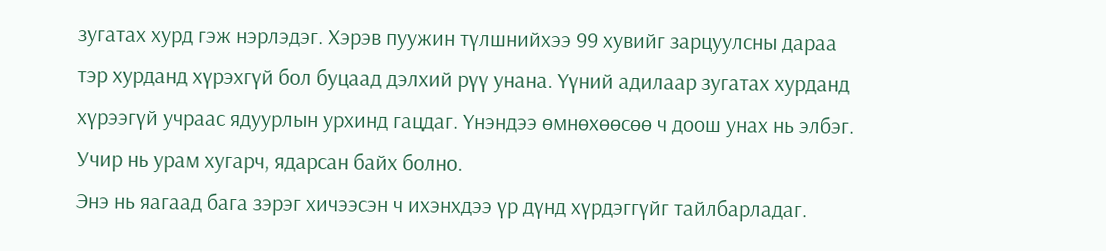зугатах хурд гэж нэрлэдэг. Хэрэв пуужин түлшнийхээ 99 хувийг зарцуулсны дараа тэр хурданд хүрэхгүй бол буцаад дэлхий рүү унана. Үүний адилаар зугатах хурданд хүрээгүй учраас ядуурлын урхинд гацдаг. Үнэндээ өмнөхөөсөө ч доош унах нь элбэг. Учир нь урам хугарч, ядарсан байх болно.
Энэ нь яагаад бага зэрэг хичээсэн ч ихэнхдээ үр дүнд хүрдэггүйг тайлбарладаг.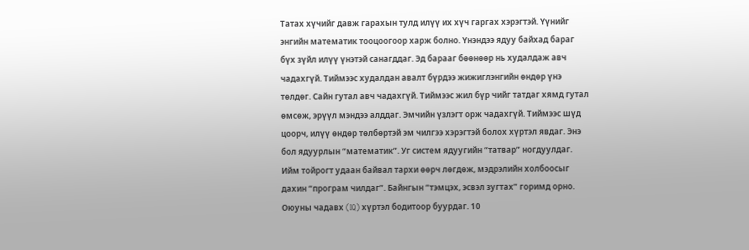Татах хүчийг давж гарахын тулд илүү их хүч гаргах хэрэгтэй. Үүнийг энгийн математик тооцоогоор харж болно. Үнэндээ ядуу байхад бараг бүх зүйл илүү үнэтэй санагддаг. Эд барааг бөөнөөр нь худалдаж авч чадахгүй. Тиймээс худалдан авалт бүрдээ жижиглэнгийн өндөр үнэ төлдөг. Сайн гутал авч чадахгүй. Тиймээс жил бүр чийг татдаг хямд гутал өмсөж, эрүүл мэндээ алддаг. Эмчийн үзлэгт орж чадахгүй. Тиймээс шүд цоорч, илүү өндөр төлбөртэй эм чилгээ хэрэгтэй болох хүртэл явдаг. Энэ бол ядуурлын “математик”. Уг систем ядуугийн “татвар” ногдуулдаг.
Ийм тойрогт удаан байвал тархи өөрч лөгдөж, мэдрэлийн холбоосыг дахин “програм чилдаг”. Байнгын “тэмцэх, эсвэл зугтах” горимд орно. Оюуны чадавх (IQ) хүртэл бодитоор буурдаг. 10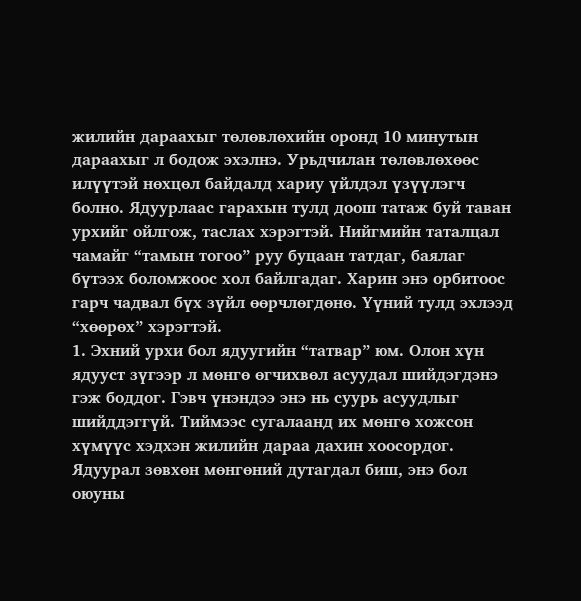жилийн дараахыг төлөвлөхийн оронд 10 минутын дараахыг л бодож эхэлнэ. Урьдчилан төлөвлөхөөс илүүтэй нөхцөл байдалд хариу үйлдэл үзүүлэгч болно. Ядуурлаас гарахын тулд доош татаж буй таван урхийг ойлгож, таслах хэрэгтэй. Нийгмийн таталцал чамайг “тамын тогоо” руу буцаан татдаг, баялаг бүтээх боломжоос хол байлгадаг. Харин энэ орбитоос гарч чадвал бүх зүйл өөрчлөгдөнө. Үүний тулд эхлээд “хөөрөх” хэрэгтэй.
1. Эхний урхи бол ядуугийн “татвар” юм. Олон хүн ядууст зүгээр л мөнгө өгчихвөл асуудал шийдэгдэнэ гэж боддог. Гэвч үнэндээ энэ нь суурь асуудлыг шийддэггүй. Тиймээс сугалаанд их мөнгө хожсон хүмүүс хэдхэн жилийн дараа дахин хоосордог.
Ядуурал зөвхөн мөнгөний дутагдал биш, энэ бол оюуны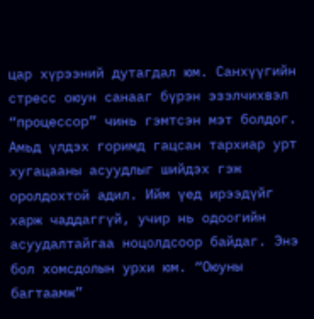цар хүрээний дутагдал юм. Санхүүгийн стресс оюун санааг бүрэн эзэлчихвэл “процессор” чинь гэмтсэн мэт болдог. Амьд үлдэх горимд гацсан тархиар урт хугацааны асуудлыг шийдэх гэж оролдохтой адил. Ийм үед ирээдүйг харж чаддаггүй, учир нь одоогийн асуудалтайгаа ноцолдсоор байдаг. Энэ бол хомсдолын урхи юм. “Оюуны багтаамж”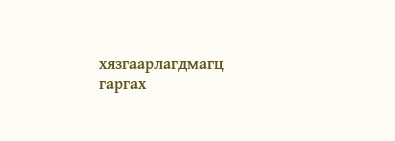хязгаарлагдмагц гаргах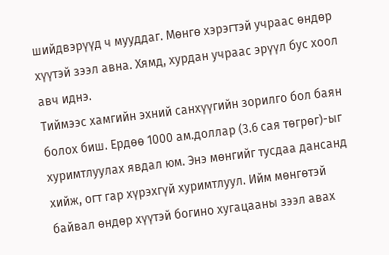шийдвэрүүд ч мууддаг. Мөнгө хэрэгтэй учраас өндөр хүүтэй зээл авна. Хямд, хурдан учраас эрүүл бус хоол авч иднэ.
Тиймээс хамгийн эхний санхүүгийн зорилго бол баян болох биш. Ердөө 1000 ам.доллар (3.6 сая төгрөг)-ыг хуримтлуулах явдал юм. Энэ мөнгийг тусдаа дансанд хийж, огт гар хүрэхгүй хуримтлуул. Ийм мөнгөтэй байвал өндөр хүүтэй богино хугацааны зээл авах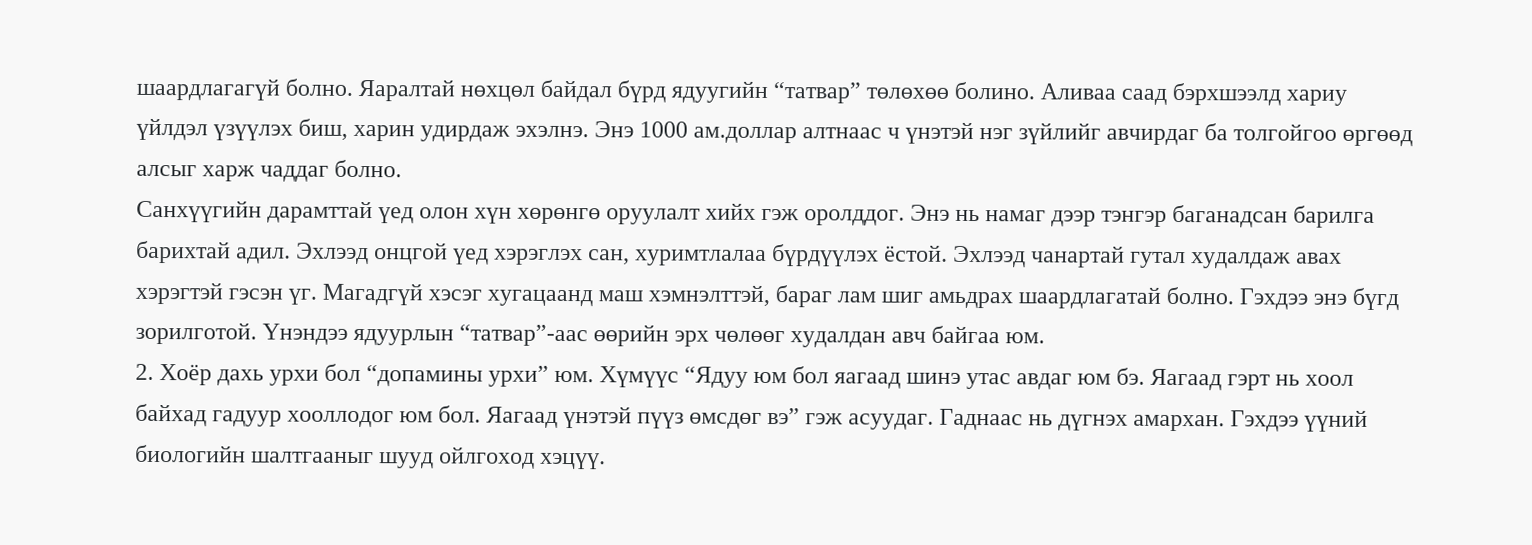шаардлагагүй болно. Яаралтай нөхцөл байдал бүрд ядуугийн “татвар” төлөхөө болино. Аливаа саад бэрхшээлд хариу үйлдэл үзүүлэх биш, харин удирдаж эхэлнэ. Энэ 1000 ам.доллар алтнаас ч үнэтэй нэг зүйлийг авчирдаг ба толгойгоо өргөөд алсыг харж чаддаг болно.
Санхүүгийн дарамттай үед олон хүн хөрөнгө оруулалт хийх гэж оролддог. Энэ нь намаг дээр тэнгэр баганадсан барилга барихтай адил. Эхлээд онцгой үед хэрэглэх сан, хуримтлалаа бүрдүүлэх ёстой. Эхлээд чанартай гутал худалдаж авах хэрэгтэй гэсэн үг. Магадгүй хэсэг хугацаанд маш хэмнэлттэй, бараг лам шиг амьдрах шаардлагатай болно. Гэхдээ энэ бүгд зорилготой. Үнэндээ ядуурлын “татвар”-аас өөрийн эрх чөлөөг худалдан авч байгаа юм.
2. Хоёр дахь урхи бол “допамины урхи” юм. Хүмүүс “Ядуу юм бол яагаад шинэ утас авдаг юм бэ. Яагаад гэрт нь хоол байхад гадуур хооллодог юм бол. Яагаад үнэтэй пүүз өмсдөг вэ” гэж асуудаг. Гаднаас нь дүгнэх амархан. Гэхдээ үүний биологийн шалтгааныг шууд ойлгоход хэцүү.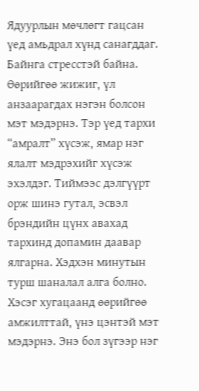Ядуурлын мөчлөгт гацсан үед амьдрал хүнд санагддаг. Байнга стресстэй байна. Өөрийгөө жижиг, үл анзаарагдах нэгэн болсон мэт мэдэрнэ. Тэр үед тархи “амралт” хүсэж, ямар нэг ялалт мэдрэхийг хүсэж эхэлдэг. Тиймээс дэлгүүрт орж шинэ гутал, эсвэл брэндийн цүнх авахад тархинд допамин даавар ялгарна. Хэдхэн минутын турш шаналал алга болно. Хэсэг хугацаанд өөрийгөө амжилттай, үнэ цэнтэй мэт мэдэрнэ. Энэ бол зүгээр нэг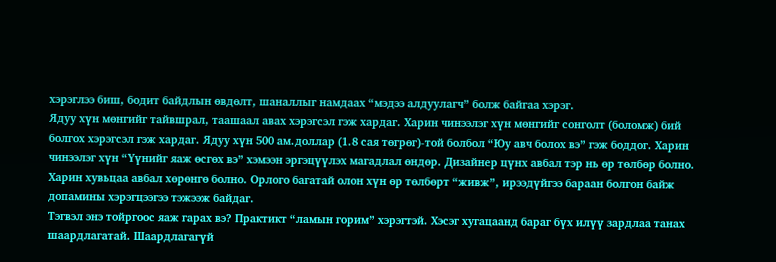хэрэглээ биш, бодит байдлын өвдөлт, шаналлыг намдаах “мэдээ алдуулагч” болж байгаа хэрэг.
Ядуу хүн мөнгийг тайвшрал, таашаал авах хэрэгсэл гэж хардаг. Харин чинээлэг хүн мөнгийг сонголт (боломж) бий болгох хэрэгсэл гэж хардаг. Ядуу хүн 500 ам.доллар (1.8 сая төгрөг)-той болбол “Юу авч болох вэ” гэж боддог. Харин чинээлэг хүн “Үүнийг яаж өсгөх вэ” хэмээн эргэцүүлэх магадлал өндөр. Дизайнер цүнх авбал тэр нь өр төлбөр болно. Харин хувьцаа авбал хөрөнгө болно. Орлого багатай олон хүн өр төлбөрт “живж”, ирээдүйгээ бараан болгон байж допамины хэрэгцээгээ тэжээж байдаг.
Тэгвэл энэ тойргоос яаж гарах вэ? Практикт “ламын горим” хэрэгтэй. Хэсэг хугацаанд бараг бүх илүү зардлаа танах шаардлагатай. Шаардлагагүй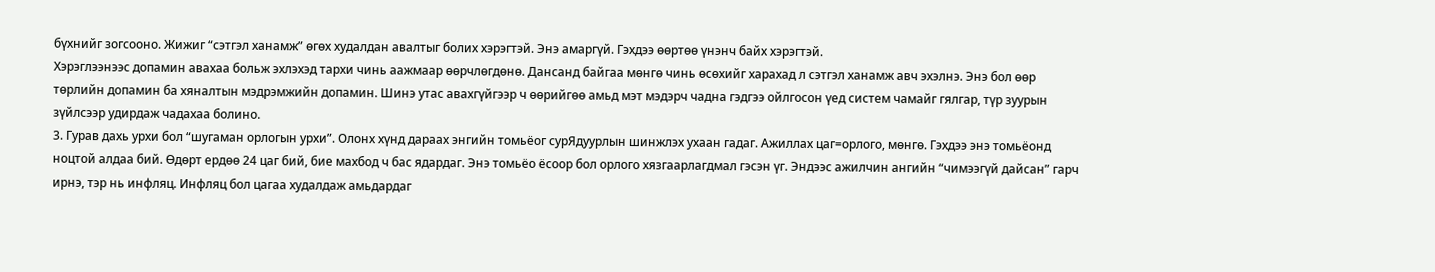бүхнийг зогсооно. Жижиг “сэтгэл ханамж” өгөх худалдан авалтыг болих хэрэгтэй. Энэ амаргүй. Гэхдээ өөртөө үнэнч байх хэрэгтэй.
Хэрэглээнээс допамин авахаа больж эхлэхэд тархи чинь аажмаар өөрчлөгдөнө. Дансанд байгаа мөнгө чинь өсөхийг харахад л сэтгэл ханамж авч эхэлнэ. Энэ бол өөр төрлийн допамин ба хяналтын мэдрэмжийн допамин. Шинэ утас авахгүйгээр ч өөрийгөө амьд мэт мэдэрч чадна гэдгээ ойлгосон үед систем чамайг гялгар, түр зуурын зүйлсээр удирдаж чадахаа болино.
3. Гурав дахь урхи бол “шугаман орлогын урхи”. Олонх хүнд дараах энгийн томьёог сурЯдуурлын шинжлэх ухаан гадаг. Ажиллах цаг=орлого, мөнгө. Гэхдээ энэ томьёонд ноцтой алдаа бий. Өдөрт ердөө 24 цаг бий, бие махбод ч бас ядардаг. Энэ томьёо ёсоор бол орлого хязгаарлагдмал гэсэн үг. Эндээс ажилчин ангийн “чимээгүй дайсан” гарч ирнэ, тэр нь инфляц. Инфляц бол цагаа худалдаж амьдардаг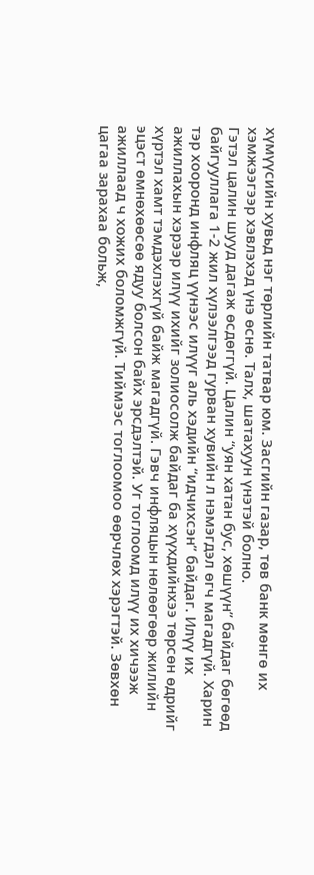хүмүүсийн хувьд нэг төрлийн татвар юм. Засгийн газар, төв банк мөнгө их хэмжээгээр хэвлэхэд үнэ өснө. Талх, шатахуун үнэтэй болно.
Гэтэл цалин шууд дагаж өсдөггүй. Цалин “уян хатан бус, хөшүүн” байдаг бөгөөд байгууллага 1-2 жил хүлээлгээд гурван хувийн л нэмэгдэл өгч магадгүй. Харин тэр хооронд инфляц үүнээс илүүг аль хэдийн “идчихсэн” байдаг. Илүү их ажиллахын хэрээр илүү ихийг золиосолж байдаг ба хүүхдийнхээ төрсөн өдрийг хүртэл хамт тэмдэхлэхгүй байж магадгүй. Гэвч инфляцын нөлөөгөөр жилийн эцэст өмнөхөөсөө ядуу болсон байх эрсдэлтэй. Уг тоглоомд илүү их хичээж ажиллаад ч хожих боломжгүй. Тиймээс тоглоомоо өөрчлөх хэрэгтэй. Зөвхөн цагаа зарахаа больж,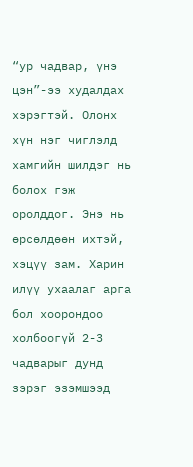“ур чадвар, үнэ цэн”-ээ худалдах хэрэгтэй. Олонх хүн нэг чиглэлд хамгийн шилдэг нь болох гэж оролддог. Энэ нь өрсөлдөөн ихтэй, хэцүү зам. Харин илүү ухаалаг арга бол хоорондоо холбоогүй 2-3 чадварыг дунд зэрэг эзэмшээд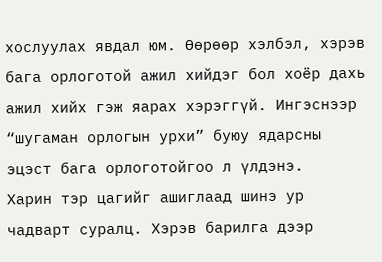хослуулах явдал юм. Өөрөөр хэлбэл, хэрэв бага орлоготой ажил хийдэг бол хоёр дахь ажил хийх гэж яарах хэрэггүй. Ингэснээр “шугаман орлогын урхи” буюу ядарсны эцэст бага орлоготойгоо л үлдэнэ.
Харин тэр цагийг ашиглаад шинэ ур чадварт суралц. Хэрэв барилга дээр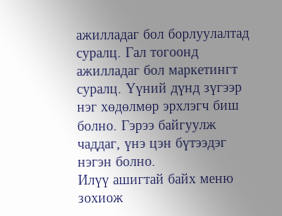ажилладаг бол борлуулалтад суралц. Гал тогоонд ажилладаг бол маркетингт суралц. Үүний дүнд зүгээр нэг хөдөлмөр эрхлэгч биш болно. Гэрээ байгуулж чаддаг, үнэ цэн бүтээдэг нэгэн болно.
Илүү ашигтай байх меню зохиож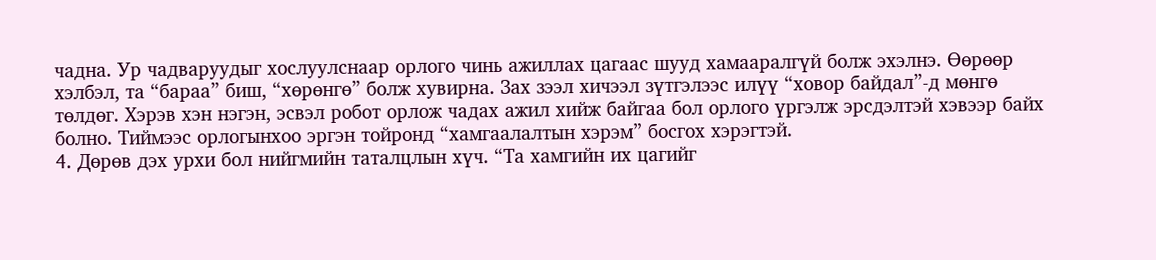чадна. Ур чадваруудыг хослуулснаар орлого чинь ажиллах цагаас шууд хамааралгүй болж эхэлнэ. Өөрөөр хэлбэл, та “бараа” биш, “хөрөнгө” болж хувирна. Зах зээл хичээл зүтгэлээс илүү “ховор байдал”-д мөнгө төлдөг. Хэрэв хэн нэгэн, эсвэл робот орлож чадах ажил хийж байгаа бол орлого үргэлж эрсдэлтэй хэвээр байх болно. Тиймээс орлогынхоо эргэн тойронд “хамгаалалтын хэрэм” босгох хэрэгтэй.
4. Дөрөв дэх урхи бол нийгмийн таталцлын хүч. “Та хамгийн их цагийг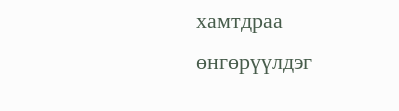хамтдраа өнгөрүүлдэг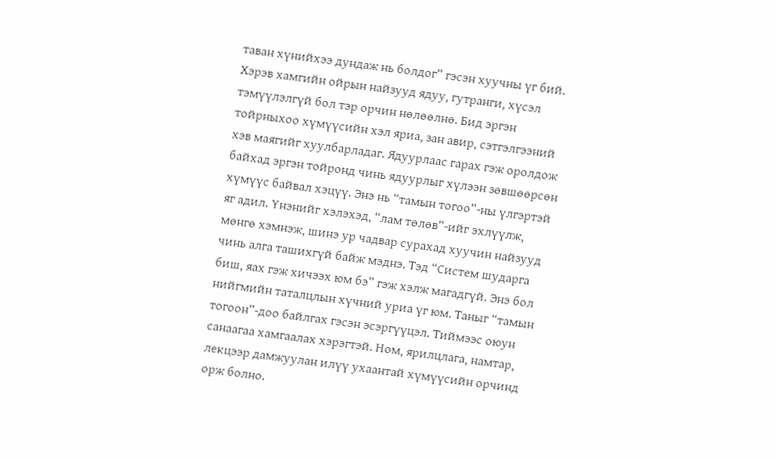таван хүнийхээ дундаж нь болдог” гэсэн хуучны үг бий. Хэрэв хамгийн ойрын найзууд ядуу, гутранги, хүсэл тэмүүлэлгүй бол тэр орчин нөлөөлнө. Бид эргэн тойрныхоо хүмүүсийн хэл яриа, зан авир, сэтгэлгээний хэв маягийг хуулбарладаг. Ядуурлаас гарах гэж оролдож байхад эргэн тойронд чинь ядуурлыг хүлээн зөвшөөрсөн хүмүүс байвал хэцүү. Энэ нь “тамын тогоо”-ны үлгэртэй яг адил. Үнэнийг хэлэхэд, “лам төлөв”-ийг эхлүүлж, мөнгө хэмнэж, шинэ ур чадвар сурахад хуучин найзууд чинь алга ташихгүй байж мэднэ. Тэд “Систем шударга биш, яах гэж хичээх юм бэ” гэж хэлж магадгүй. Энэ бол нийгмийн таталцлын хүчний уриа үг юм. Таныг “тамын тогоон”-доо байлгах гэсэн эсэргүүцэл. Тиймээс оюун санаагаа хамгаалах хэрэгтэй. Ном, ярилцлага, намтар, лекцээр дамжуулан илүү ухаантай хүмүүсийн орчинд орж болно.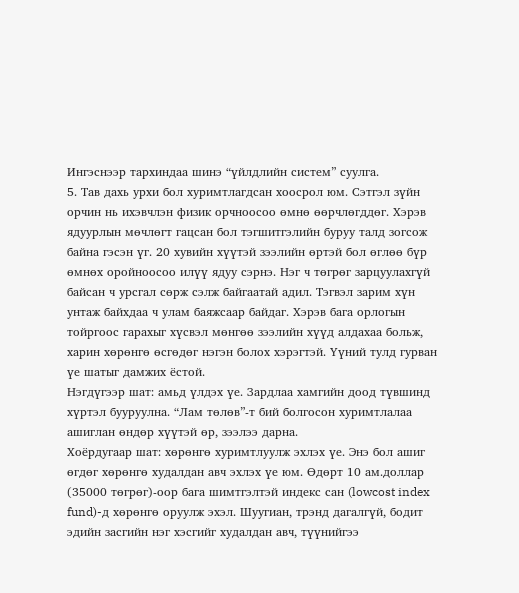Ингэснээр тархиндаа шинэ “үйлдлийн систем” суулга.
5. Тав дахь урхи бол хуримтлагдсан хоосрол юм. Сэтгэл зүйн орчин нь ихэвчлэн физик орчноосоо өмнө өөрчлөгддөг. Хэрэв ядуурлын мөчлөгт гацсан бол тэгшитгэлийн буруу талд зогсож байна гэсэн үг. 20 хувийн хүүтэй зээлийн өртэй бол өглөө бүр өмнөх оройноосоо илүү ядуу сэрнэ. Нэг ч төгрөг зарцуулахгүй байсан ч урсгал сөрж сэлж байгаатай адил. Тэгвэл зарим хүн унтаж байхдаа ч улам баяжсаар байдаг. Хэрэв бага орлогын тойргоос гарахыг хүсвэл мөнгөө зээлийн хүүд алдахаа больж, харин хөрөнгө өсгөдөг нэгэн болох хэрэгтэй. Үүний тулд гурван үе шатыг дамжих ёстой.
Нэгдүгээр шат: амьд үлдэх үе. Зардлаа хамгийн доод түвшинд хүртэл бууруулна. “Лам төлөв”-т бий болгосон хуримтлалаа ашиглан өндөр хүүтэй өр, зээлээ дарна.
Хоёрдугаар шат: хөрөнгө хуримтлуулж эхлэх үе. Энэ бол ашиг өгдөг хөрөнгө худалдан авч эхлэх үе юм. Өдөрт 10 ам.доллар (35000 төгрөг)-оор бага шимтгэлтэй индекс сан (lowcost index fund)-д хөрөнгө оруулж эхэл. Шуугиан, трэнд дагалгүй, бодит эдийн засгийн нэг хэсгийг худалдан авч, түүнийгээ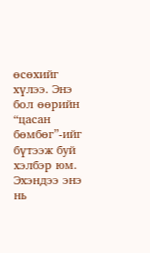өсөхийг хүлээ. Энэ бол өөрийн “цасан бөмбөг”-ийг бүтээж буй хэлбэр юм. Эхэндээ энэ нь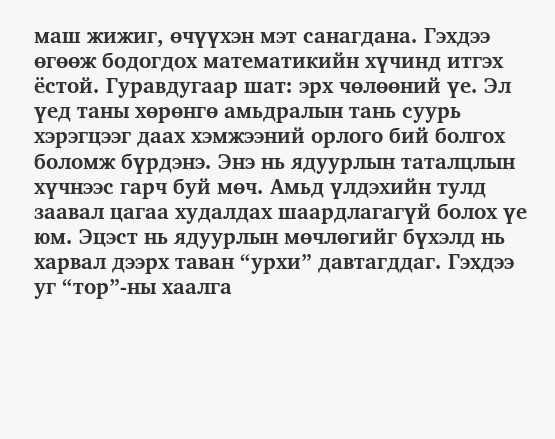маш жижиг, өчүүхэн мэт санагдана. Гэхдээ өгөөж бодогдох математикийн хүчинд итгэх ёстой. Гуравдугаар шат: эрх чөлөөний үе. Эл үед таны хөрөнгө амьдралын тань суурь хэрэгцээг даах хэмжээний орлого бий болгох боломж бүрдэнэ. Энэ нь ядуурлын таталцлын хүчнээс гарч буй мөч. Амьд үлдэхийн тулд заавал цагаа худалдах шаардлагагүй болох үе юм. Эцэст нь ядуурлын мөчлөгийг бүхэлд нь харвал дээрх таван “урхи” давтагддаг. Гэхдээ уг “тор”-ны хаалга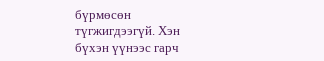бүрмөсөн түгжигдээгүй. Хэн бүхэн үүнээс гарч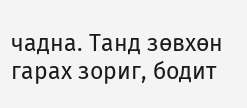чадна. Танд зөвхөн гарах зориг, бодит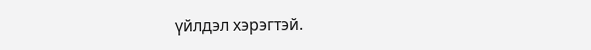үйлдэл хэрэгтэй.